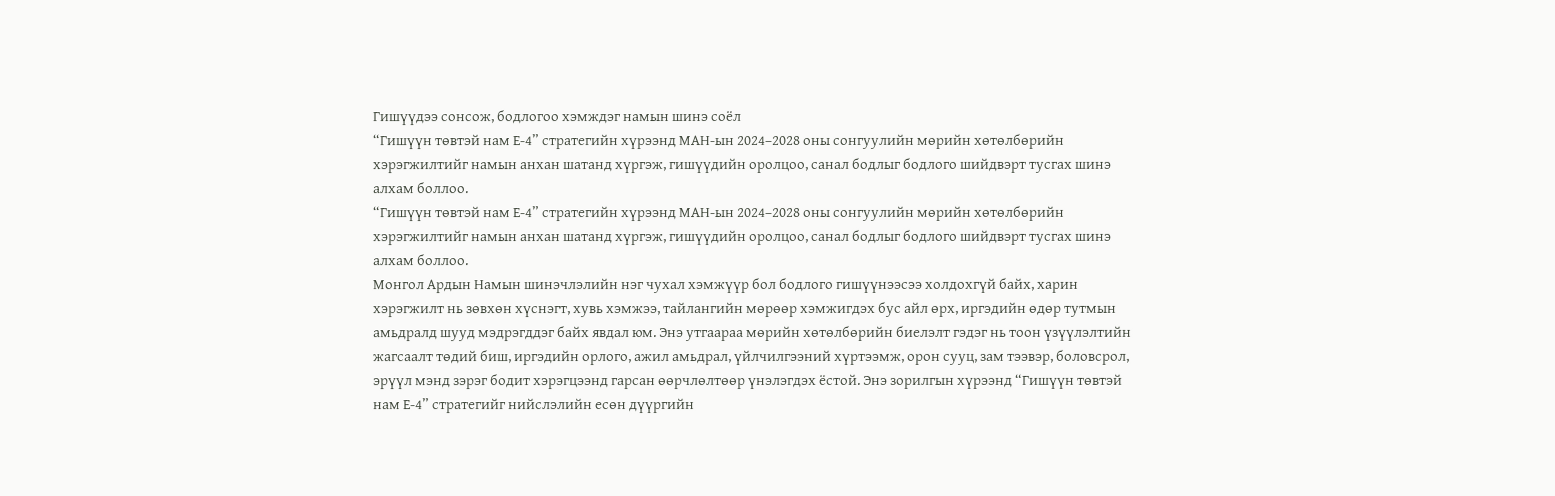Гишүүдээ сонсож, бодлогоо хэмждэг намын шинэ соёл
“Гишүүн төвтэй нам Е-4” стратегийн хүрээнд МАН-ын 2024–2028 оны сонгуулийн мөрийн хөтөлбөрийн хэрэгжилтийг намын анхан шатанд хүргэж, гишүүдийн оролцоо, санал бодлыг бодлого шийдвэрт тусгах шинэ алхам боллоо.
“Гишүүн төвтэй нам Е-4” стратегийн хүрээнд МАН-ын 2024–2028 оны сонгуулийн мөрийн хөтөлбөрийн хэрэгжилтийг намын анхан шатанд хүргэж, гишүүдийн оролцоо, санал бодлыг бодлого шийдвэрт тусгах шинэ алхам боллоо.
Монгол Ардын Намын шинэчлэлийн нэг чухал хэмжүүр бол бодлого гишүүнээсээ холдохгүй байх, харин хэрэгжилт нь зөвхөн хүснэгт, хувь хэмжээ, тайлангийн мөрөөр хэмжигдэх бус айл өрх, иргэдийн өдөр тутмын амьдралд шууд мэдрэгддэг байх явдал юм. Энэ утгаараа мөрийн хөтөлбөрийн биелэлт гэдэг нь тоон үзүүлэлтийн жагсаалт төдий биш, иргэдийн орлого, ажил амьдрал, үйлчилгээний хүртээмж, орон сууц, зам тээвэр, боловсрол, эрүүл мэнд зэрэг бодит хэрэгцээнд гарсан өөрчлөлтөөр үнэлэгдэх ёстой. Энэ зорилгын хүрээнд “Гишүүн төвтэй нам Е-4” стратегийг нийслэлийн есөн дүүргийн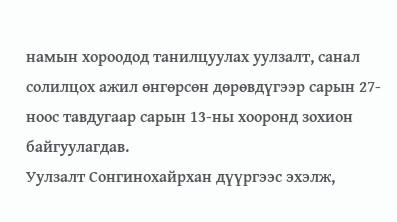намын хороодод танилцуулах уулзалт, санал солилцох ажил өнгөрсөн дөрөвдүгээр сарын 27-ноос тавдугаар сарын 13-ны хооронд зохион байгуулагдав.
Уулзалт Сонгинохайрхан дүүргээс эхэлж,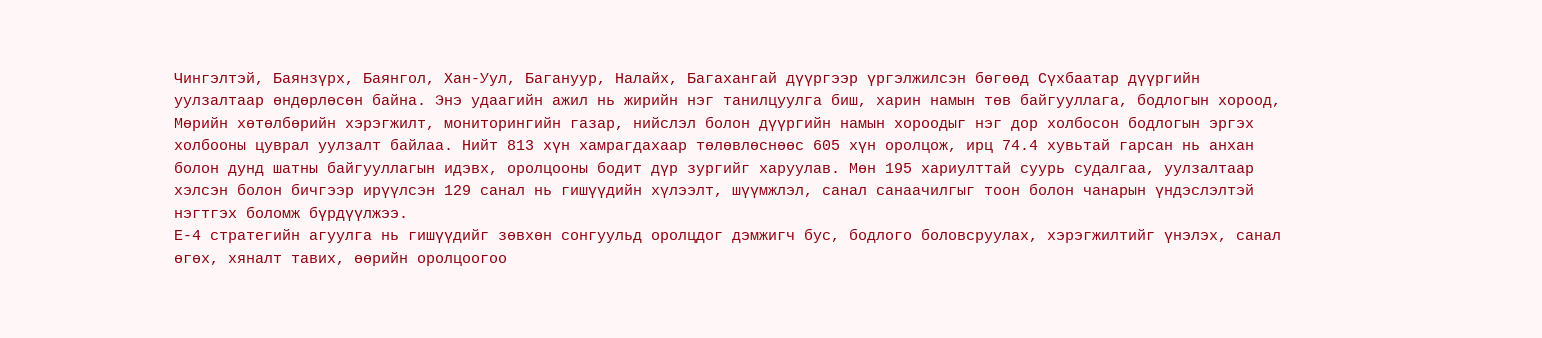Чингэлтэй, Баянзүрх, Баянгол, Хан-Уул, Багануур, Налайх, Багахангай дүүргээр үргэлжилсэн бөгөөд Сүхбаатар дүүргийн уулзалтаар өндөрлөсөн байна. Энэ удаагийн ажил нь жирийн нэг танилцуулга биш, харин намын төв байгууллага, бодлогын хороод, Мөрийн хөтөлбөрийн хэрэгжилт, мониторингийн газар, нийслэл болон дүүргийн намын хороодыг нэг дор холбосон бодлогын эргэх холбооны цуврал уулзалт байлаа. Нийт 813 хүн хамрагдахаар төлөвлөснөөс 605 хүн оролцож, ирц 74.4 хувьтай гарсан нь анхан болон дунд шатны байгууллагын идэвх, оролцооны бодит дүр зургийг харуулав. Мөн 195 хариулттай суурь судалгаа, уулзалтаар хэлсэн болон бичгээр ирүүлсэн 129 санал нь гишүүдийн хүлээлт, шүүмжлэл, санал санаачилгыг тоон болон чанарын үндэслэлтэй нэгтгэх боломж бүрдүүлжээ.
Е-4 стратегийн агуулга нь гишүүдийг зөвхөн сонгуульд оролцдог дэмжигч бус, бодлого боловсруулах, хэрэгжилтийг үнэлэх, санал өгөх, хяналт тавих, өөрийн оролцоогоо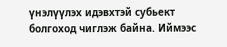үнэлүүлэх идэвхтэй субьект болгоход чиглэж байна. Иймээс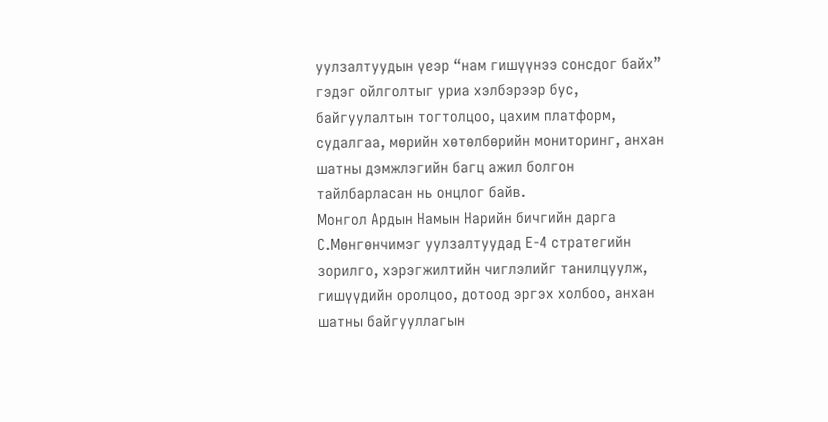уулзалтуудын үеэр “нам гишүүнээ сонсдог байх” гэдэг ойлголтыг уриа хэлбэрээр бус, байгуулалтын тогтолцоо, цахим платформ, судалгаа, мөрийн хөтөлбөрийн мониторинг, анхан шатны дэмжлэгийн багц ажил болгон тайлбарласан нь онцлог байв.
Монгол Ардын Намын Нарийн бичгийн дарга С.Мөнгөнчимэг уулзалтуудад Е-4 стратегийн зорилго, хэрэгжилтийн чиглэлийг танилцуулж, гишүүдийн оролцоо, дотоод эргэх холбоо, анхан шатны байгууллагын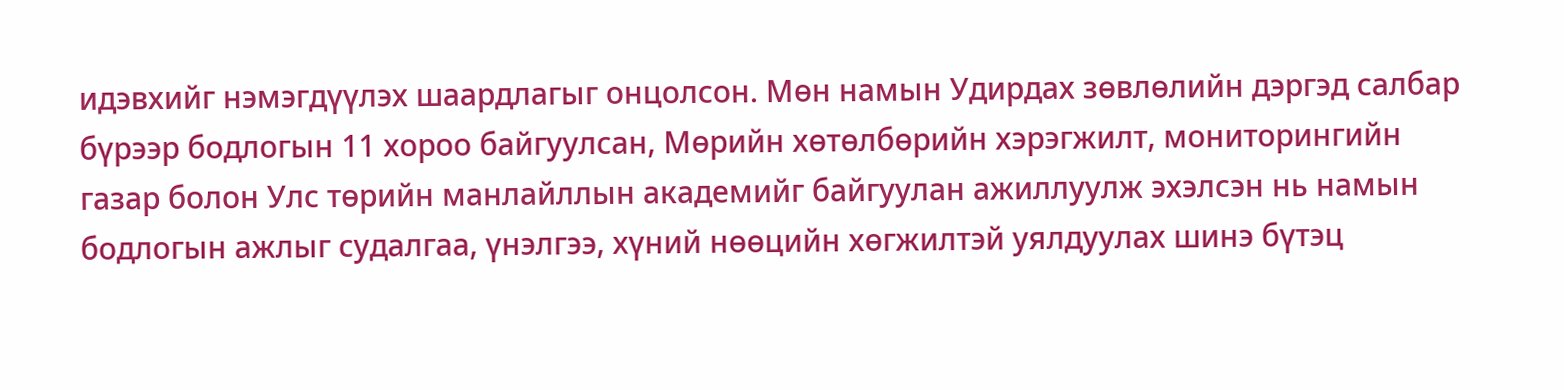идэвхийг нэмэгдүүлэх шаардлагыг онцолсон. Мөн намын Удирдах зөвлөлийн дэргэд салбар бүрээр бодлогын 11 хороо байгуулсан, Мөрийн хөтөлбөрийн хэрэгжилт, мониторингийн газар болон Улс төрийн манлайллын академийг байгуулан ажиллуулж эхэлсэн нь намын бодлогын ажлыг судалгаа, үнэлгээ, хүний нөөцийн хөгжилтэй уялдуулах шинэ бүтэц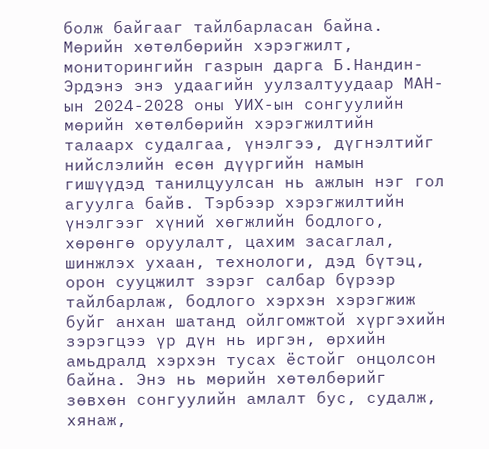болж байгааг тайлбарласан байна.
Мөрийн хөтөлбөрийн хэрэгжилт, мониторингийн газрын дарга Б.Нандин-Эрдэнэ энэ удаагийн уулзалтуудаар МАН-ын 2024-2028 оны УИХ-ын сонгуулийн мөрийн хөтөлбөрийн хэрэгжилтийн талаарх судалгаа, үнэлгээ, дүгнэлтийг нийслэлийн есөн дүүргийн намын гишүүдэд танилцуулсан нь ажлын нэг гол агуулга байв. Тэрбээр хэрэгжилтийн үнэлгээг хүний хөгжлийн бодлого, хөрөнгө оруулалт, цахим засаглал, шинжлэх ухаан, технологи, дэд бүтэц, орон сууцжилт зэрэг салбар бүрээр тайлбарлаж, бодлого хэрхэн хэрэгжиж буйг анхан шатанд ойлгомжтой хүргэхийн зэрэгцээ үр дүн нь иргэн, өрхийн амьдралд хэрхэн тусах ёстойг онцолсон байна. Энэ нь мөрийн хөтөлбөрийг зөвхөн сонгуулийн амлалт бус, судалж, хянаж,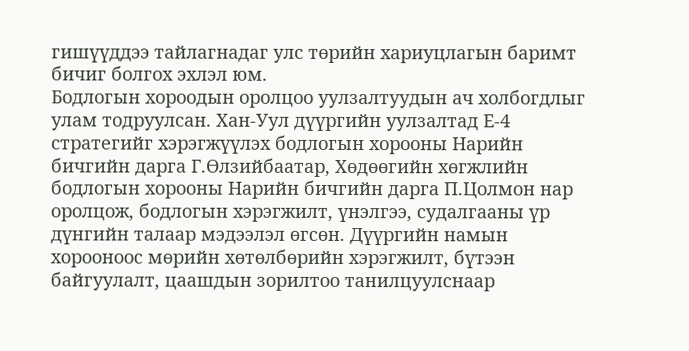гишүүддээ тайлагнадаг улс төрийн хариуцлагын баримт бичиг болгох эхлэл юм.
Бодлогын хороодын оролцоо уулзалтуудын ач холбогдлыг улам тодруулсан. Хан-Уул дүүргийн уулзалтад Е-4 стратегийг хэрэгжүүлэх бодлогын хорооны Нарийн бичгийн дарга Г.Өлзийбаатар, Хөдөөгийн хөгжлийн бодлогын хорооны Нарийн бичгийн дарга П.Цолмон нар оролцож, бодлогын хэрэгжилт, үнэлгээ, судалгааны үр дүнгийн талаар мэдээлэл өгсөн. Дүүргийн намын хорооноос мөрийн хөтөлбөрийн хэрэгжилт, бүтээн байгуулалт, цаашдын зорилтоо танилцуулснаар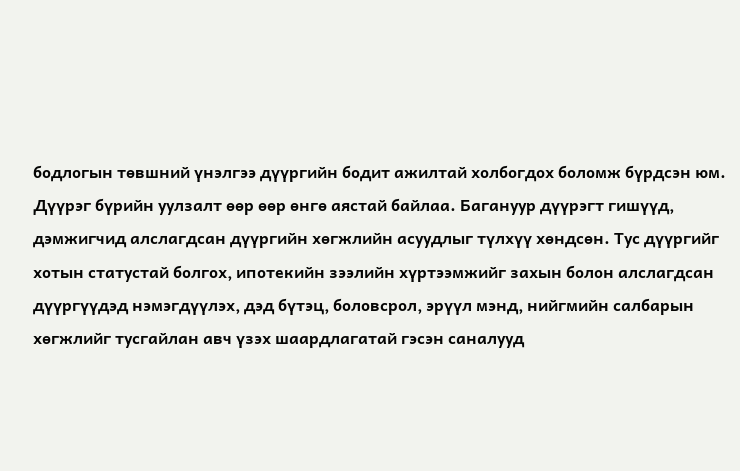бодлогын төвшний үнэлгээ дүүргийн бодит ажилтай холбогдох боломж бүрдсэн юм.
Дүүрэг бүрийн уулзалт өөр өөр өнгө аястай байлаа. Багануур дүүрэгт гишүүд, дэмжигчид алслагдсан дүүргийн хөгжлийн асуудлыг түлхүү хөндсөн. Тус дүүргийг хотын статустай болгох, ипотекийн зээлийн хүртээмжийг захын болон алслагдсан дүүргүүдэд нэмэгдүүлэх, дэд бүтэц, боловсрол, эрүүл мэнд, нийгмийн салбарын хөгжлийг тусгайлан авч үзэх шаардлагатай гэсэн саналууд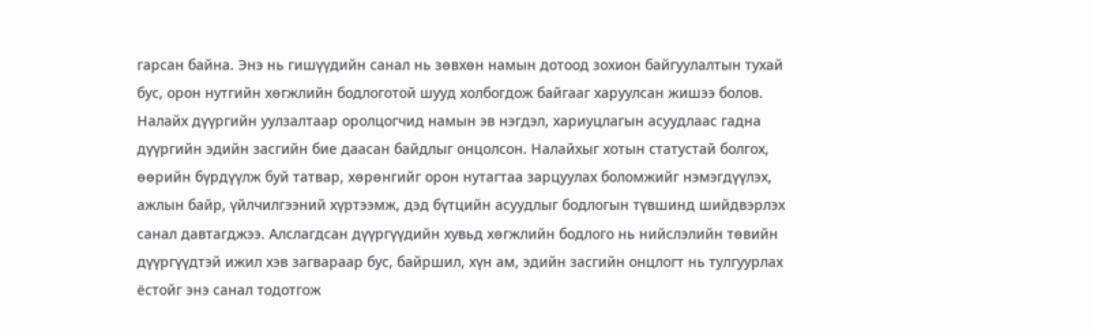гарсан байна. Энэ нь гишүүдийн санал нь зөвхөн намын дотоод зохион байгуулалтын тухай бус, орон нутгийн хөгжлийн бодлоготой шууд холбогдож байгааг харуулсан жишээ болов.
Налайх дүүргийн уулзалтаар оролцогчид намын эв нэгдэл, хариуцлагын асуудлаас гадна дүүргийн эдийн засгийн бие даасан байдлыг онцолсон. Налайхыг хотын статустай болгох, өөрийн бүрдүүлж буй татвар, хөрөнгийг орон нутагтаа зарцуулах боломжийг нэмэгдүүлэх, ажлын байр, үйлчилгээний хүртээмж, дэд бүтцийн асуудлыг бодлогын түвшинд шийдвэрлэх санал давтагджээ. Алслагдсан дүүргүүдийн хувьд хөгжлийн бодлого нь нийслэлийн төвийн дүүргүүдтэй ижил хэв загвараар бус, байршил, хүн ам, эдийн засгийн онцлогт нь тулгуурлах ёстойг энэ санал тодотгож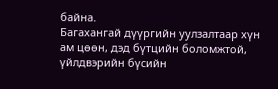байна.
Багахангай дүүргийн уулзалтаар хүн ам цөөн, дэд бүтцийн боломжтой, үйлдвэрийн бүсийн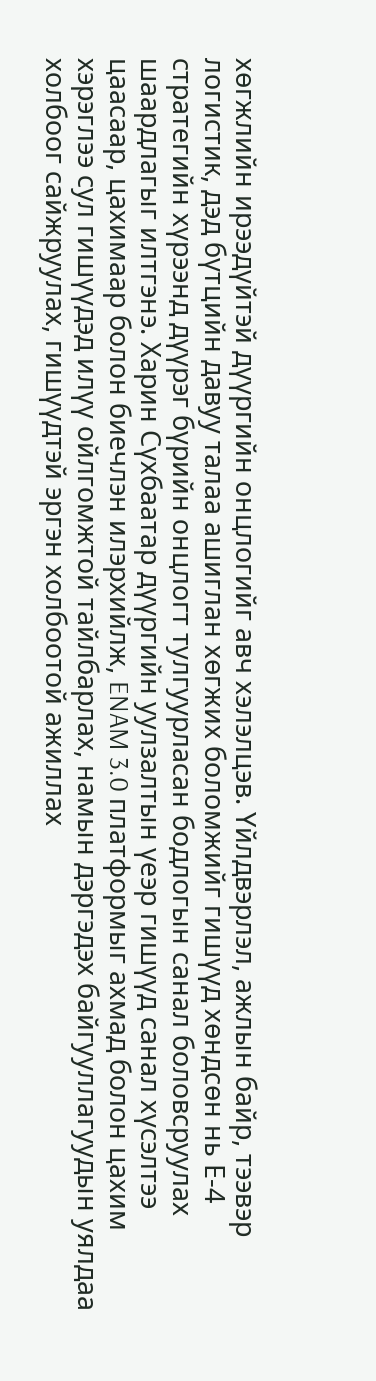хөгжлийн ирээдүйтэй дүүргийн онцлогийг авч хэлэлцэв. Үйлдвэрлэл, ажлын байр, тээвэр логистик, дэд бүтцийн давуу талаа ашиглан хөгжих боломжийг гишүүд хөндсөн нь Е-4 стратегийн хүрээнд дүүрэг бүрийн онцлогт тулгуурласан бодлогын санал боловсруулах шаардлагыг илтгэнэ. Харин Сүхбаатар дүүргийн уулзалтын үеэр гишүүд санал хүсэлтээ цаасаар, цахимаар болон биечлэн илэрхийлж, ENAM 3.0 платформыг ахмад болон цахим хэрэглээ сул гишүүдэд илүү ойлгомжтой тайлбарлах, намын дэргэдэх байгууллагуудын уялдаа холбоог сайжруулах, гишүүдтэй эргэн холбоотой ажиллах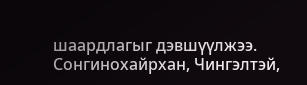шаардлагыг дэвшүүлжээ.
Сонгинохайрхан, Чингэлтэй,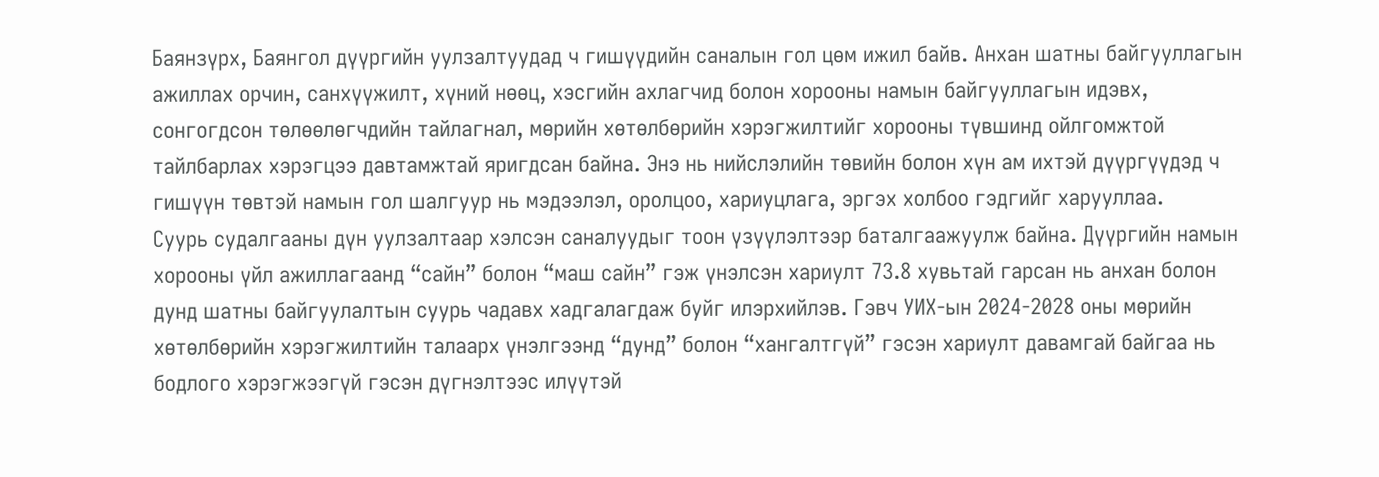Баянзүрх, Баянгол дүүргийн уулзалтуудад ч гишүүдийн саналын гол цөм ижил байв. Анхан шатны байгууллагын ажиллах орчин, санхүүжилт, хүний нөөц, хэсгийн ахлагчид болон хорооны намын байгууллагын идэвх, сонгогдсон төлөөлөгчдийн тайлагнал, мөрийн хөтөлбөрийн хэрэгжилтийг хорооны түвшинд ойлгомжтой тайлбарлах хэрэгцээ давтамжтай яригдсан байна. Энэ нь нийслэлийн төвийн болон хүн ам ихтэй дүүргүүдэд ч гишүүн төвтэй намын гол шалгуур нь мэдээлэл, оролцоо, хариуцлага, эргэх холбоо гэдгийг харууллаа.
Суурь судалгааны дүн уулзалтаар хэлсэн саналуудыг тоон үзүүлэлтээр баталгаажуулж байна. Дүүргийн намын хорооны үйл ажиллагаанд “сайн” болон “маш сайн” гэж үнэлсэн хариулт 73.8 хувьтай гарсан нь анхан болон дунд шатны байгуулалтын суурь чадавх хадгалагдаж буйг илэрхийлэв. Гэвч УИХ-ын 2024-2028 оны мөрийн хөтөлбөрийн хэрэгжилтийн талаарх үнэлгээнд “дунд” болон “хангалтгүй” гэсэн хариулт давамгай байгаа нь бодлого хэрэгжээгүй гэсэн дүгнэлтээс илүүтэй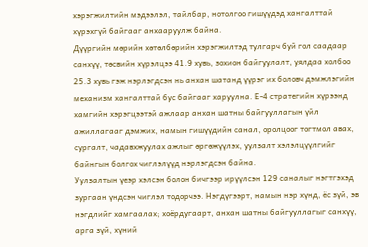хэрэгжилтийн мэдээлэл, тайлбар, нотолгоо гишүүдэд хангалттай хүрэхгүй байгааг анхааруулж байна.
Дүүргийн мөрийн хөтөлбөрийн хэрэгжилтэд тулгарч буй гол саадаар санхүү, төсвийн хүрэлцээ 41.9 хувь, зохион байгуулалт, уялдаа холбоо 25.3 хувь гэж нэрлэгдсэн нь анхан шатанд үүрэг их боловч дэмжлэгийн механизм хангалттай бус байгааг харуулна. Е-4 стратегийн хүрээнд хамгийн хэрэгцээтэй ажлаар анхан шатны байгууллагын үйл ажиллагааг дэмжих, намын гишүүдийн санал, оролцоог тогтмол авах, сургалт, чадавхжуулах ажлыг өргөжүүлэх, уулзалт хэлэлцүүлгийг байнгын болгох чиглэлүүд нэрлэгдсэн байна.
Уулзалтын үеэр хэлсэн болон бичгээр ирүүлсэн 129 саналыг нэгтгэхэд зургаан үндсэн чиглэл тодорчээ. Нэгдүгээрт, намын нэр хүнд, ёс зүй, эв нэгдлийг хамгаалах; хоёрдугаарт, анхан шатны байгууллагыг санхүү, арга зүй, хүний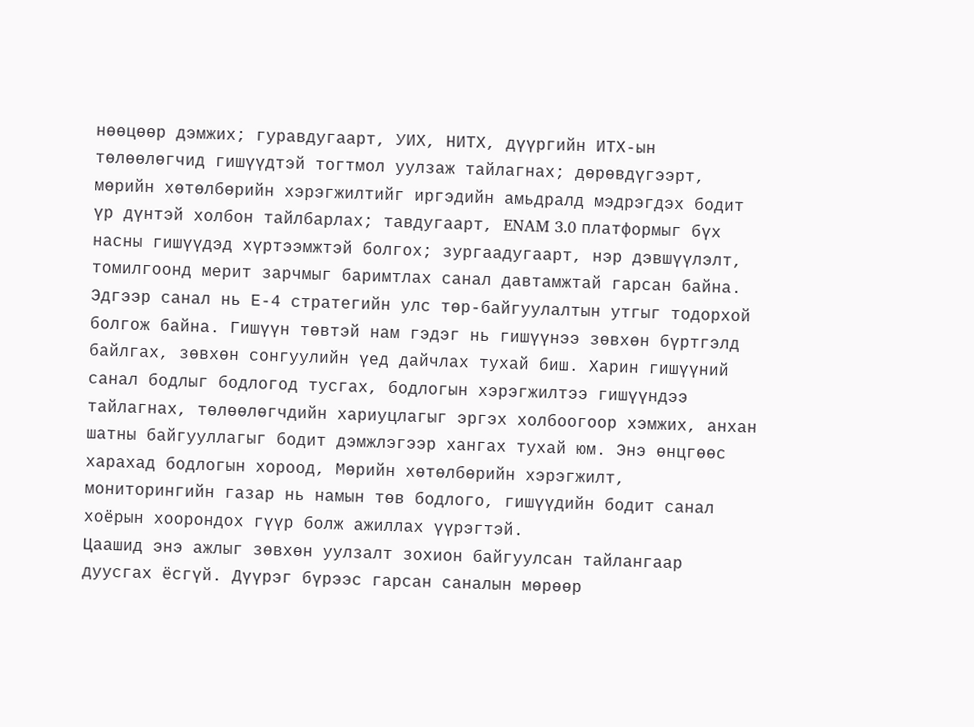нөөцөөр дэмжих; гуравдугаарт, УИХ, НИТХ, дүүргийн ИТХ-ын төлөөлөгчид гишүүдтэй тогтмол уулзаж тайлагнах; дөрөвдүгээрт, мөрийн хөтөлбөрийн хэрэгжилтийг иргэдийн амьдралд мэдрэгдэх бодит үр дүнтэй холбон тайлбарлах; тавдугаарт, ENAM 3.0 платформыг бүх насны гишүүдэд хүртээмжтэй болгох; зургаадугаарт, нэр дэвшүүлэлт, томилгоонд мерит зарчмыг баримтлах санал давтамжтай гарсан байна.
Эдгээр санал нь Е-4 стратегийн улс төр-байгуулалтын утгыг тодорхой болгож байна. Гишүүн төвтэй нам гэдэг нь гишүүнээ зөвхөн бүртгэлд байлгах, зөвхөн сонгуулийн үед дайчлах тухай биш. Харин гишүүний санал бодлыг бодлогод тусгах, бодлогын хэрэгжилтээ гишүүндээ тайлагнах, төлөөлөгчдийн хариуцлагыг эргэх холбоогоор хэмжих, анхан шатны байгууллагыг бодит дэмжлэгээр хангах тухай юм. Энэ өнцгөөс харахад бодлогын хороод, Мөрийн хөтөлбөрийн хэрэгжилт, мониторингийн газар нь намын төв бодлого, гишүүдийн бодит санал хоёрын хоорондох гүүр болж ажиллах үүрэгтэй.
Цаашид энэ ажлыг зөвхөн уулзалт зохион байгуулсан тайлангаар дуусгах ёсгүй. Дүүрэг бүрээс гарсан саналын мөрөөр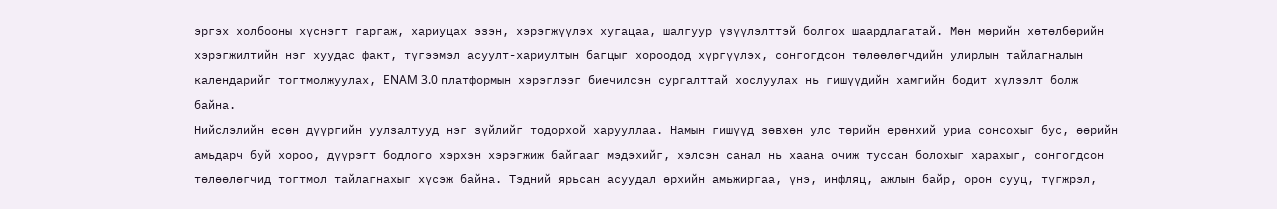эргэх холбооны хүснэгт гаргаж, хариуцах эзэн, хэрэгжүүлэх хугацаа, шалгуур үзүүлэлттэй болгох шаардлагатай. Мөн мөрийн хөтөлбөрийн хэрэгжилтийн нэг хуудас факт, түгээмэл асуулт-хариултын багцыг хороодод хүргүүлэх, сонгогдсон төлөөлөгчдийн улирлын тайлагналын календарийг тогтмолжуулах, ENAM 3.0 платформын хэрэглээг биечилсэн сургалттай хослуулах нь гишүүдийн хамгийн бодит хүлээлт болж байна.
Нийслэлийн есөн дүүргийн уулзалтууд нэг зүйлийг тодорхой харууллаа. Намын гишүүд зөвхөн улс төрийн ерөнхий уриа сонсохыг бус, өөрийн амьдарч буй хороо, дүүрэгт бодлого хэрхэн хэрэгжиж байгааг мэдэхийг, хэлсэн санал нь хаана очиж туссан болохыг харахыг, сонгогдсон төлөөлөгчид тогтмол тайлагнахыг хүсэж байна. Тэдний ярьсан асуудал өрхийн амьжиргаа, үнэ, инфляц, ажлын байр, орон сууц, түгжрэл,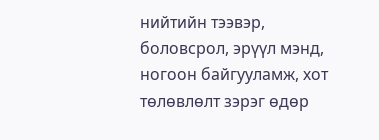нийтийн тээвэр, боловсрол, эрүүл мэнд, ногоон байгууламж, хот төлөвлөлт зэрэг өдөр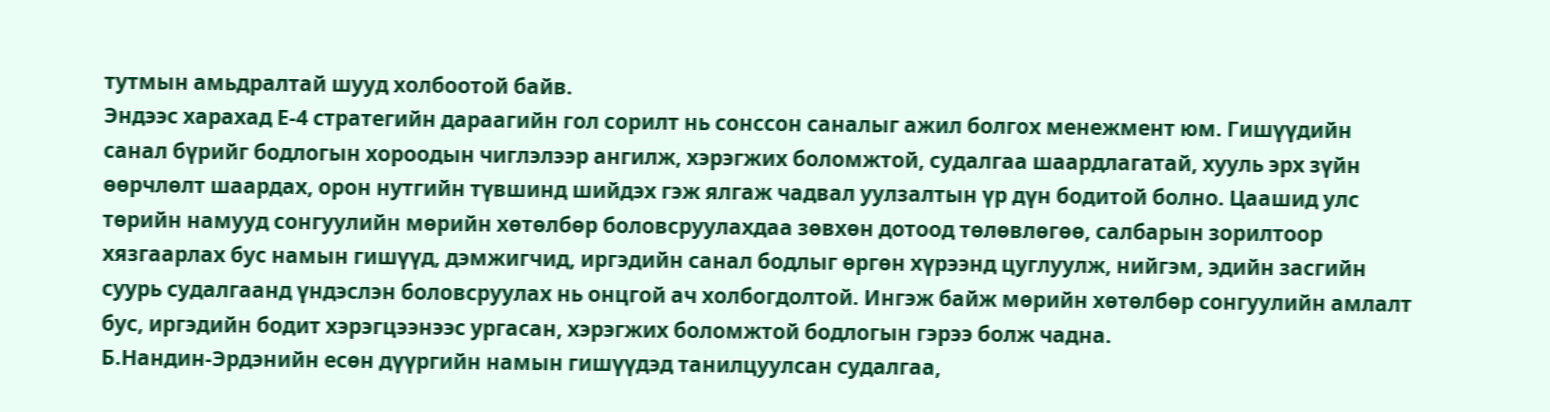тутмын амьдралтай шууд холбоотой байв.
Эндээс харахад Е-4 стратегийн дараагийн гол сорилт нь сонссон саналыг ажил болгох менежмент юм. Гишүүдийн санал бүрийг бодлогын хороодын чиглэлээр ангилж, хэрэгжих боломжтой, судалгаа шаардлагатай, хууль эрх зүйн өөрчлөлт шаардах, орон нутгийн түвшинд шийдэх гэж ялгаж чадвал уулзалтын үр дүн бодитой болно. Цаашид улс төрийн намууд сонгуулийн мөрийн хөтөлбөр боловсруулахдаа зөвхөн дотоод төлөвлөгөө, салбарын зорилтоор хязгаарлах бус намын гишүүд, дэмжигчид, иргэдийн санал бодлыг өргөн хүрээнд цуглуулж, нийгэм, эдийн засгийн суурь судалгаанд үндэслэн боловсруулах нь онцгой ач холбогдолтой. Ингэж байж мөрийн хөтөлбөр сонгуулийн амлалт бус, иргэдийн бодит хэрэгцээнээс ургасан, хэрэгжих боломжтой бодлогын гэрээ болж чадна.
Б.Нандин-Эрдэнийн есөн дүүргийн намын гишүүдэд танилцуулсан судалгаа,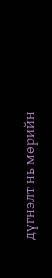дүгнэлт нь мөрийн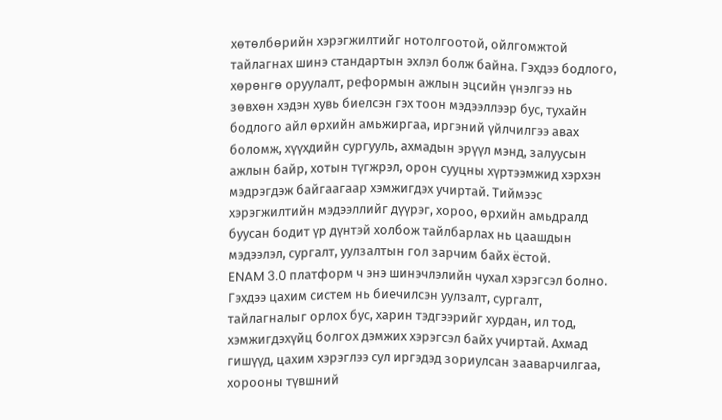хөтөлбөрийн хэрэгжилтийг нотолгоотой, ойлгомжтой тайлагнах шинэ стандартын эхлэл болж байна. Гэхдээ бодлого, хөрөнгө оруулалт, реформын ажлын эцсийн үнэлгээ нь зөвхөн хэдэн хувь биелсэн гэх тоон мэдээллээр бус, тухайн бодлого айл өрхийн амьжиргаа, иргэний үйлчилгээ авах боломж, хүүхдийн сургууль, ахмадын эрүүл мэнд, залуусын ажлын байр, хотын түгжрэл, орон сууцны хүртээмжид хэрхэн мэдрэгдэж байгаагаар хэмжигдэх учиртай. Тиймээс хэрэгжилтийн мэдээллийг дүүрэг, хороо, өрхийн амьдралд буусан бодит үр дүнтэй холбож тайлбарлах нь цаашдын мэдээлэл, сургалт, уулзалтын гол зарчим байх ёстой.
ENAM 3.0 платформ ч энэ шинэчлэлийн чухал хэрэгсэл болно. Гэхдээ цахим систем нь биечилсэн уулзалт, сургалт, тайлагналыг орлох бус, харин тэдгээрийг хурдан, ил тод, хэмжигдэхүйц болгох дэмжих хэрэгсэл байх учиртай. Ахмад гишүүд, цахим хэрэглээ сул иргэдэд зориулсан зааварчилгаа, хорооны түвшний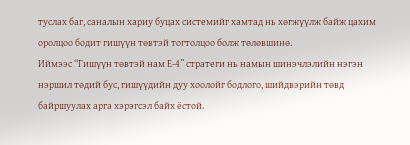туслах баг, саналын хариу буцах системийг хамтад нь хөгжүүлж байж цахим оролцоо бодит гишүүн төвтэй тогтолцоо болж төлөвшинө.
Иймээс “Гишүүн төвтэй нам Е-4” стратеги нь намын шинэчлэлийн нэгэн нэршил төдий бус, гишүүдийн дуу хоолойг бодлого, шийдвэрийн төвд байршуулах арга хэрэгсэл байх ёстой.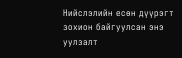Нийслэлийн есөн дүүрэгт зохион байгуулсан энэ уулзалт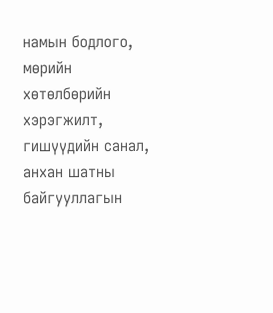намын бодлого, мөрийн хөтөлбөрийн хэрэгжилт, гишүүдийн санал, анхан шатны байгууллагын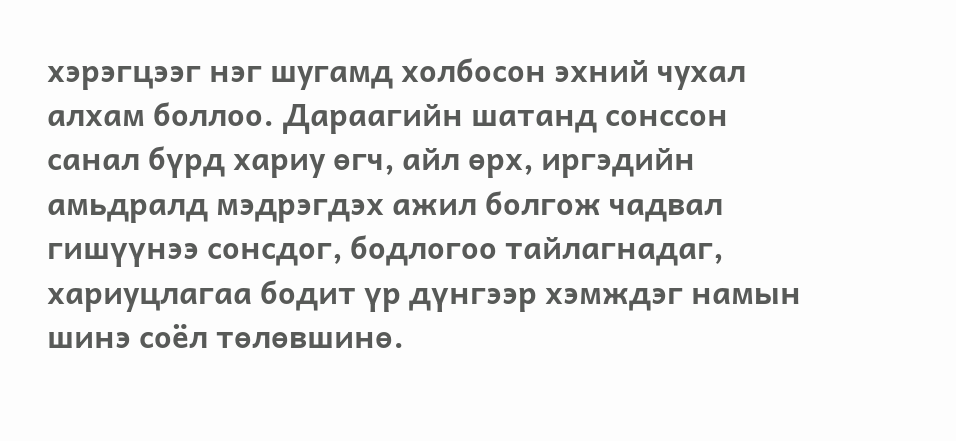хэрэгцээг нэг шугамд холбосон эхний чухал алхам боллоо. Дараагийн шатанд сонссон санал бүрд хариу өгч, айл өрх, иргэдийн амьдралд мэдрэгдэх ажил болгож чадвал гишүүнээ сонсдог, бодлогоо тайлагнадаг, хариуцлагаа бодит үр дүнгээр хэмждэг намын шинэ соёл төлөвшинө.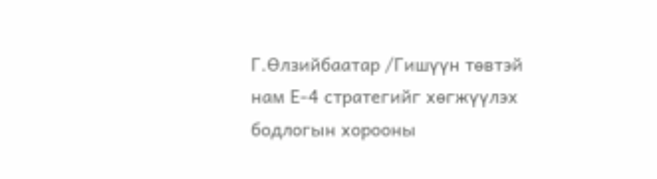Г.Өлзийбаатар /Гишүүн төвтэй нам Е-4 стратегийг хөгжүүлэх бодлогын хорооны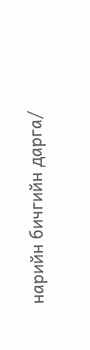нарийн бичгийн дарга/